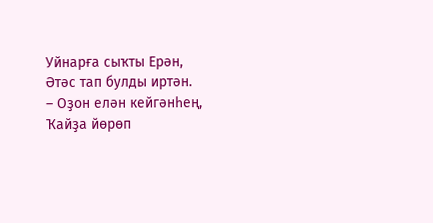Уйнарға сыҡты Ерән,
Әтәс тап булды иртән.
– Оҙон елән кейгәнһең,
Ҡайҙа йөрөп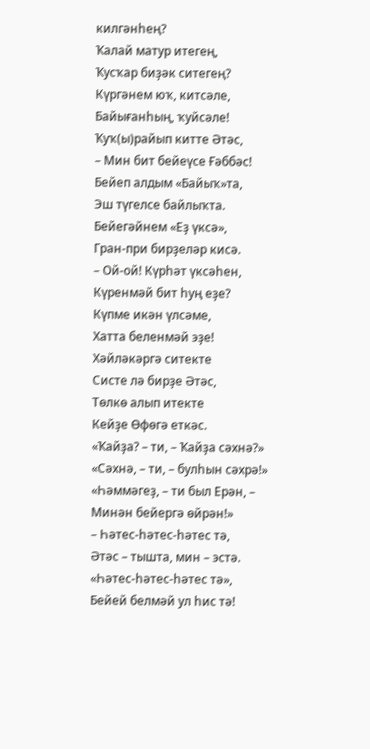килгәнһең?
Ҡалай матур итегең,
Ҡусҡар биҙәк ситегең?
Күргәнем юҡ, китсәле,
Байығанһың, ҡуйсәле!
Ҡуҡ(ы)райып китте Әтәс,
– Мин бит бейеүсе Ғәббәс!
Бейеп алдым «Байыҡ»та,
Эш түгелсе байлыҡта.
Бейегәйнем «Еҙ үксә»,
Гран-при бирҙеләр кисә.
– Ой-ой! Күрһәт үксәһен,
Күренмәй бит һуң еҙе?
Күпме икән үлсәме,
Хатта беленмәй эҙе!
Хәйләкәргә ситекте
Систе лә бирҙе Әтәс,
Төлкө алып итекте
Кейҙе Өфөгә еткәс.
«Ҡайҙа? – ти, – Ҡайҙа сәхнә?»
«Сәхнә, – ти, – булһын сәхрә!»
«Һәммәгеҙ, – ти был Ерән, –
Минән бейергә өйрән!»
– Һәтес-һәтес-һәтес тә,
Әтәс – тышта, мин – эстә.
«Һәтес-һәтес-һәтес тә»,
Бейей белмәй ул һис тә!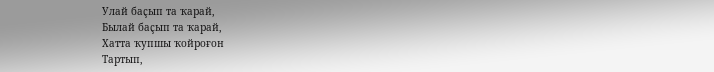Улай баҫып та ҡарай,
Былай баҫып та ҡарай,
Хатта ҡупшы ҡойроғон
Тартып,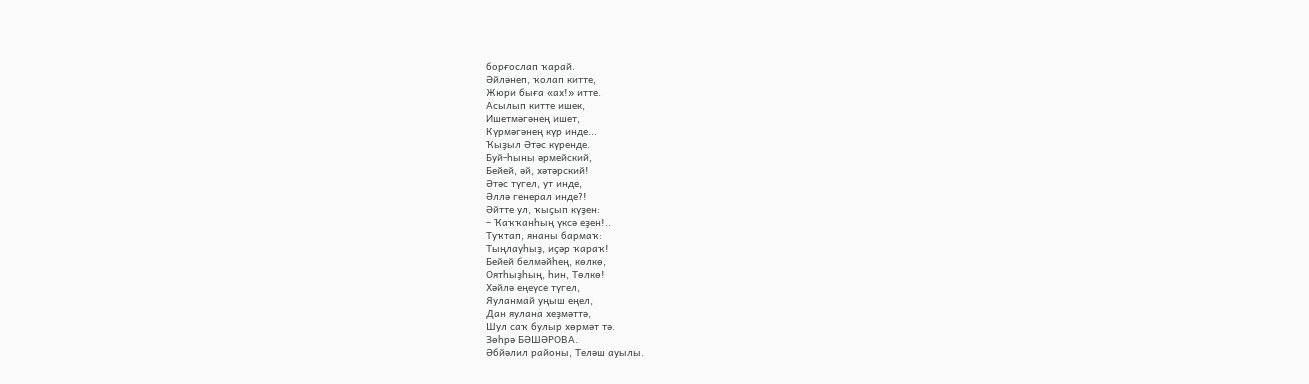борғослап ҡарай.
Әйләнеп, ҡолап китте,
Жюри быға «ах!» итте.
Асылып китте ишек,
Ишетмәгәнең ишет,
Күрмәгәнең күр инде...
Ҡыҙыл Әтәс күренде.
Буй-һыны әрмейский,
Бейей, әй, хәтәрский!
Әтәс түгел, ут инде,
Әллә генерал инде?!
Әйтте ул, ҡыҫып күҙен:
– Ҡаҡҡанһың үксә еҙен!..
Туҡтап, янаны бармаҡ:
Тыңлауһыҙ, иҫәр ҡараҡ!
Бейей белмәйһең, көлкө,
Оятһыҙһың, һин, Төлкө!
Хәйлә еңеүсе түгел,
Яуланмай уңыш еңел,
Дан яулана хеҙмәттә,
Шул саҡ булыр хөрмәт тә.
Зөһрә БӘШӘРОВА.
Әбйәлил районы, Теләш ауылы.